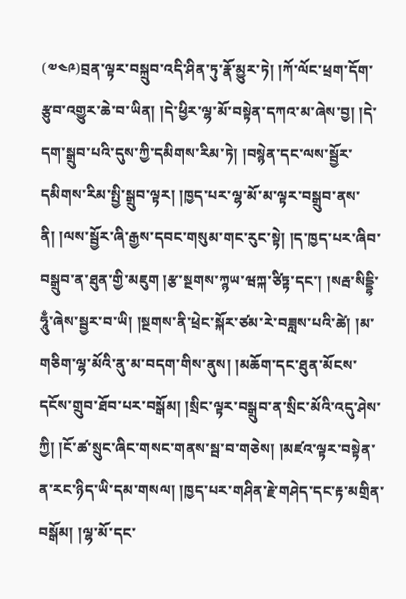(༧༤༩)བྲན་ལྟར་བསྐྲུབ་འདི་ཤིན་ཏུ་རྣོ་མྱུར་ཏེ། །ཀོ་ལོང་ཕྲག་དོག་རྩུབ་འགྱུར་ཆེ་བ་ཡིན། །དེ་ཕྱིར་ལྷ་མོ་བསྟེན་དཀའ་མ་ཞེས་བྱ། །དེ་དག་སྒྲུབ་པའི་དུས་ཀྱི་དམིགས་རིམ་ཏེ། །བསྙེན་དང་ལས་སྦྱོར་དམིགས་རིམ་སྤྱི་སྒྲུབ་ལྟར། །ཁྱད་པར་ལྷ་མོ་མ་ལྟར་བསྒྲུབ་ནས་ནི། །ལས་སྦྱོར་ཞི་རྒྱས་དབང་གསུམ་གང་རུང་སྟེ། །ད་ཁྱད་པར་ཞིབ་བསྒྲུབ་ན་ཐུན་གྱི་མཇུག །རྩ་སྔགས་ཀྙཡ་ཝཀྐ་ཙིཏྟ་དང་། །སརྦ་སིདྡྷི་ཧཱུྃ་ཞེས་སྦྱར་བ་ཡི། །སྔགས་ནི་ཕྲེང་སྐོར་ཙམ་རེ་བཟླས་པའི་ཚེ། །མ་གཅིག་ལྷ་མོའི་ནུ་མ་བདག་གིས་ནུས། །མཆོག་དང་ཐུན་མོངས་དངོས་གྲུབ་ཐོབ་པར་བསྒོམ། །སྲིང་ལྟར་བསྒྲུབ་ན་སྲིང་མོའི་འདུ་ཤེས་ཀྱི། །ངོ་ཚ་སྲུང་ཞིང་གསང་གནས་སྦ་བ་གཅེས། །མཛའ་ལྟར་བསྟེན་ན་རང་ཉིད་ཡི་དམ་གསལ། །ཁྱད་པར་གཤིན་རྗེ་གཤེད་དང་རྟ་མགྲིན་བསྒོམ། །ལྷ་མོ་དང་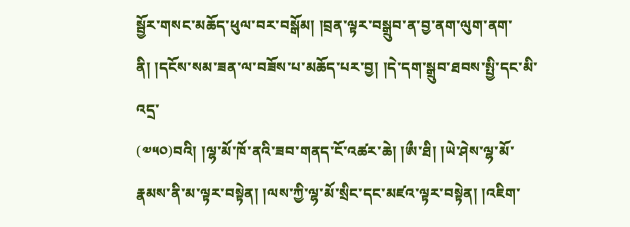སྦྱོར་གསང་མཆོད་ཕུལ་བར་བསྒོམ། །བྲན་ལྟར་བསྒྲུབ་ན་བྱ་ནག་ལུག་ནག་ནི། །དངོས་སམ་ཟན་ལ་བཟོས་པ་མཆོད་པར་བྱ། །དེ་དག་སྒྲུབ་ཐབས་སྤྱི་དང་མི་འདྲ་
(༧༥༠)བའི། །ལྷ་མོ་ཁོ་ནའི་ཟབ་གནད་ངོ་འཚར་ཆེ། །ཨྀ་ཐི། །ཡེ་ཤེས་ལྷ་མོ་རྣམས་ནི་མ་ལྟར་བསྟེན། །ལས་ཀྱི་ལྷ་མོ་སྲིང་དང་མཛའ་ལྟར་བསྟེན། །འཇིག་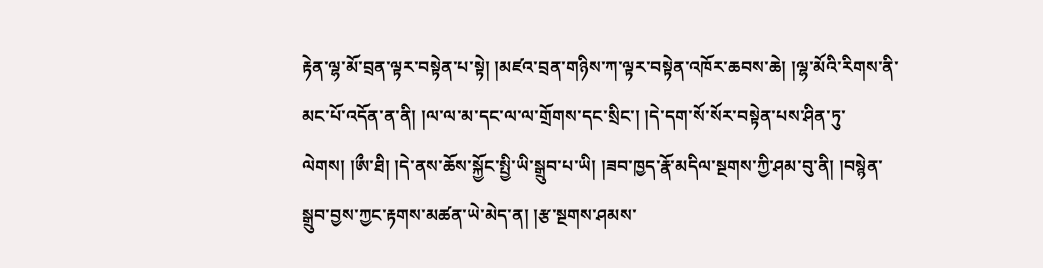རྟེན་ལྷ་མོ་བྲན་ལྟར་བསྟེན་པ་སྟེ། །མཛའ་བྲན་གཉིས་ཀ་ལྟར་བསྟེན་འཁོར་ཆབས་ཆེ། །ལྷ་མོའི་རིགས་ནི་མང་པོ་འདོན་ན་ནི། །ལ་ལ་མ་དང་ལ་ལ་གྲོགས་དང་སྲིང་། །དེ་དག་སོ་སོར་བསྟེན་པས་ཤིན་ཏུ་ལེགས། །ཨྀ་ཐི། །དེ་ནས་ཆོས་སྐྱོང་སྤྱི་ཡི་སྒྲུབ་པ་ཡི། །ཟབ་ཁྱད་རྣོ་མདིལ་སྔགས་ཀྱི་ཤམ་བུ་ནི། །བསྙེན་སྒྲུབ་བྱས་ཀྱང་རྟགས་མཚན་ཡེ་མེད་ན། །རྩ་སྔགས་ཤམས་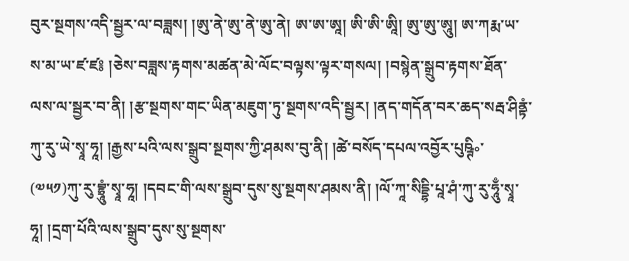བུར་སྔགས་འདི་སྦྱར་ལ་བཟླས། །ཨུ་ནེ་ཨུ་ནེ་ཨུ་ནེ། ཨ་ཨ་ཨཱ། ཨི་ཨི་ཨཱི། ཨུ་ཨུ་ཨཱུ། ཨ་ཀརྨ་ཡ་ས་མ་ཡ་ཛ་ཛ༔ །ཅེས་བཟླས་རྟགས་མཚན་མེ་ལོང་བལྟས་ལྟར་གསལ། །བསྙེན་སྒྲུབ་རྟགས་ཐོན་ལས་ལ་སྦྱར་བ་ནི། །རྩ་སྔགས་གང་ཡིན་མཇུག་ཏུ་སྔགས་འདི་སྦྱར། །ནད་གདོན་བར་ཆད་སརྦ་ཤིནྟཾ་ཀུ་རུ་ཡེ་སྭཱ་ཧཱ། །རྒྱས་པའི་ལས་སྒྲུབ་སྔགས་ཀྱི་ཤམས་བུ་ནི། །ཚེ་བསོད་དཔལ་འབྱོར་པུཥྚི༚་
(༧༥༡)ཀུ་རུ་བྷྲཱུཾ་སྭཱ་ཧཱ། །དབང་གི་ལས་སྒྲུབ་དུས་སུ་སྔགས་ཤམས་ནི། །ལོ་ཀཱ་སིདྡྷི་པཱ་ཤཾ་ཀུ་རུ་ཧཱུྃ་སྭཱ་ཧཱ། །དྲག་པོའི་ལས་སྒྲུབ་དུས་སུ་སྔགས་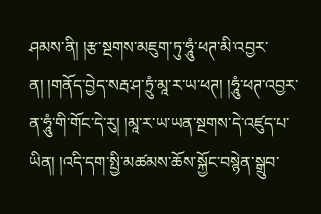ཤམས་ནི། །རྩ་སྔགས་མཇུག་ཏུ་ཧཱུཾ་ཕཊ་མི་འབྱར་ན། །གནོད་བྱེད་སརྦ་ཤ་ཏྲུཾ་མཱ་ར་ཡ་ཕཊ། །ཧཱུཾ་ཕཊ་འབྱར་ན་ཧཱུཾ་གི་གོང་དེ་རུ། །མཱ་ར་ཡ་ཡན་སྔགས་དེ་འཛུད་པ་ཡིན། །འདི་དག་སྤྱི་མཚམས་ཆོས་སྐྱོང་བསྙེན་སྒྲུབ་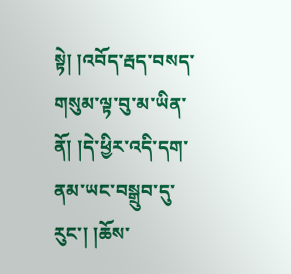སྟེ། །འབོད་རྦད་བསད་གསུམ་ལྟ་བུ་མ་ཡིན་ནོ། །དེ་ཕྱིར་འདི་དག་ནམ་ཡང་བསྒྲུབ་དུ་རུང་། །ཆོས་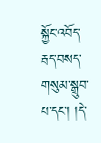སྐྱོང་འབོད་རྦད་བསད་གསུམ་སྒྲུབ་པ་དང་། །དེ་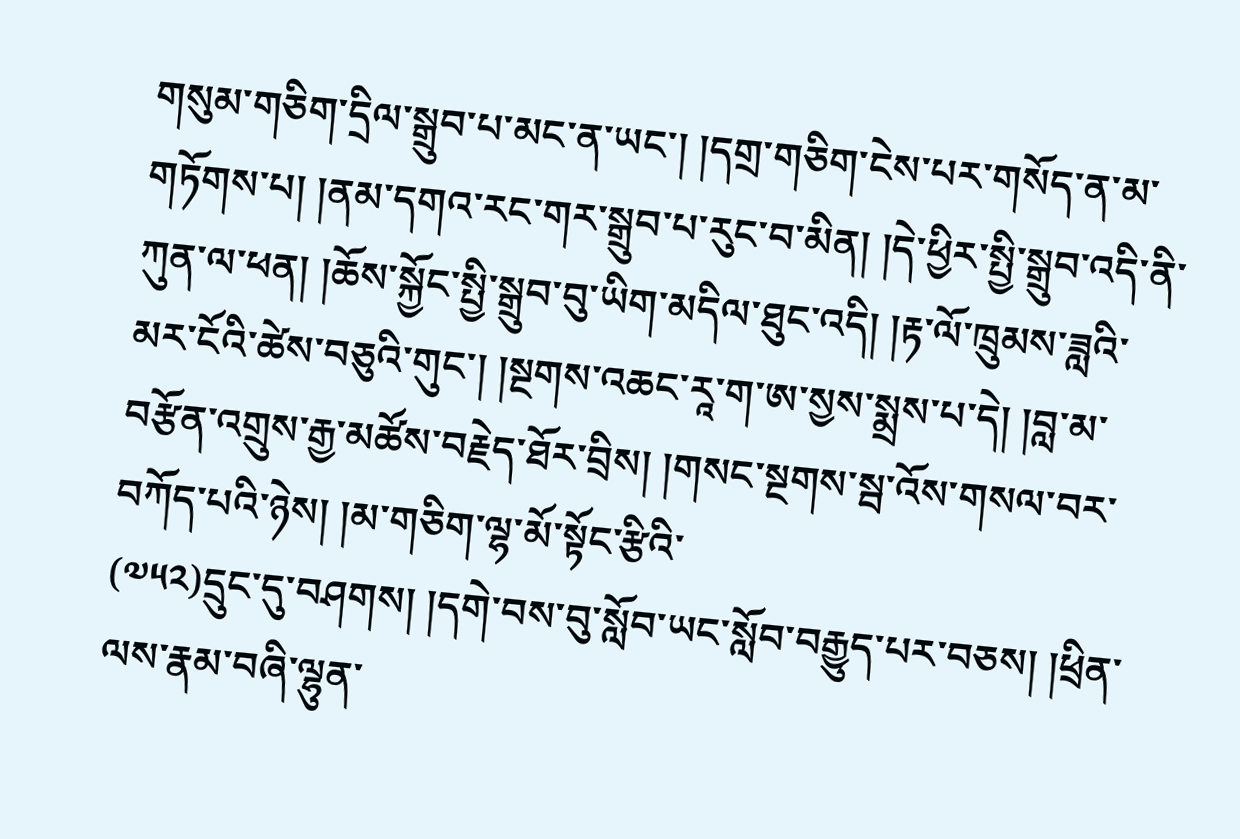གསུམ་གཅིག་དྲིལ་སྒྲུབ་པ་མང་ན་ཡང་། །དགྲ་གཅིག་ངེས་པར་གསོད་ན་མ་གཏོགས་པ། །ནམ་དགའ་རང་གར་སྒྲུབ་པ་རུང་བ་མིན། །དེ་ཕྱིར་སྤྱི་སྒྲུབ་འདི་ནི་ཀུན་ལ་ཕན། །ཆོས་སྐྱོང་སྤྱི་སྒྲུབ་བུ་ཡིག་མདིལ་ཐུང་འདི། །རྟ་ལོ་ཁྲུམས་ཟླའི་མར་ངོའི་ཚེས་བཅུའི་གུང་། །སྔགས་འཆང་རཱ་ག་ཨ་སྱས་སྨྲས་པ་དེ། །བླ་མ་བརྩོན་འགྲུས་རྒྱ་མཚོས་བརྗེད་ཐོར་བྲིས། །གསང་སྔགས་སྦ་འོས་གསལ་བར་བཀོད་པའི་ཉེས། །མ་གཅིག་ལྷ་མོ་སྟོང་རྩིའི་
(༧༥༢)དྲུང་དུ་བཤགས། །དགེ་བས་བུ་སློབ་ཡང་སློབ་བརྒྱུད་པར་བཅས། །ཕྲིན་ལས་རྣམ་བཞི་ལྷུན་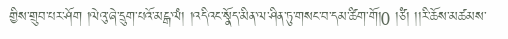གྱིས་གྲུབ་པར་ཤོག །ལེའུ་ཞེ་དྲུག་པའོ་མངྒ་ལཾ། །འདིའང་སྣོད་མིན་ལ་ཤིན་ཏུ་གསང་བ་དམ་ཚིག་གོ།0 །ཙཾ། །།རི་ཆོས་མཚམས་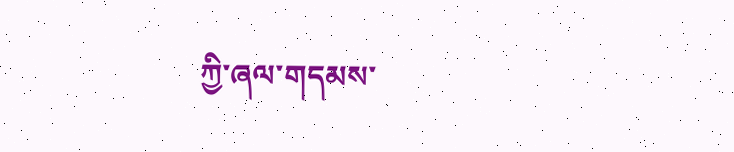ཀྱི་ཞལ་གདམས་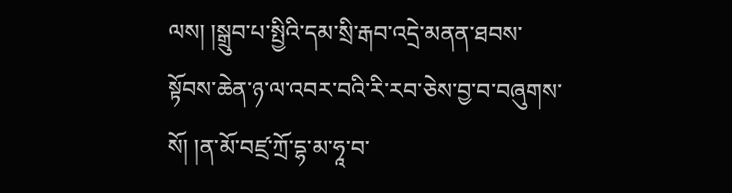ལས། །སྒྲུབ་པ་སྤྱིའི་དམ་སྲི་རྒབ་འདྲེ་མནན་ཐབས་སྟོབས་ཆེན་ཉ་ལ་འབར་བའི་རི་རབ་ཅེས་བྱ་བ་བཞུགས་སོ། །ན་མོ་བཛྲ་ཀྲོ་དྷ་མ་ཧཱ་བ་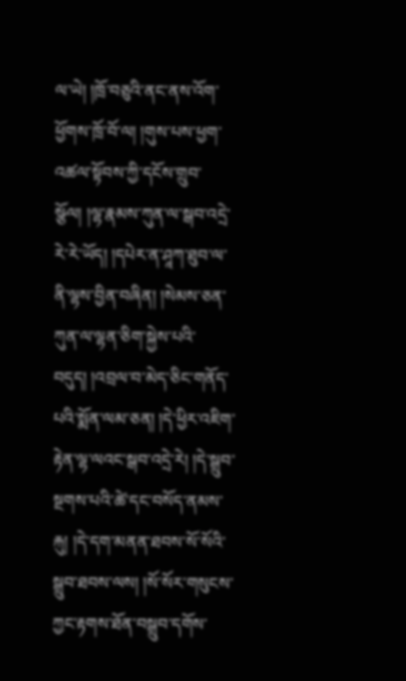ལ་ཡེ། །ཁྲོ་བཅུའི་ནང་ནས་འོག་ཕྱོགས་ཁྲོ་བོ་ལ། །གུས་པས་ཕྱག་འཚལ་སྟོབས་ཀྱི་དངོས་གྲུབ་སྩོལ། །ལྷ་རྣམས་ཀུན་ལ་སྒབ་འདྲེ་རེ་རེ་ཡོད། །དཔེར་ན་ཤཱཀ་ཐུབ་ལ་ནི་ལྷས་བྱིན་བཞིན། །སེམས་ཅན་ཀུན་ལ་ལྷན་ཅིག་སྐྱེས་པའི་བདུད། །འབྲལ་བ་མེད་ཅིང་གནོད་པའི་སྨོན་ལམ་ཅན། །དེ་ཕྱིར་འཇིག་རྟེན་ལྷ་ལའང་སྒབ་འདྲེ་རེ། །དེ་སྒྲུབ་སྔགས་པའི་ཚེ་དང་བསོད་ནམས་རྐུ། །དེ་དག་མནན་ཐབས་སོ་སོའི་སྒྲུབ་ཐབས་ལས། །སོ་སོར་གསུངས་ཀྱང་རྟགས་ཐོན་བསྒྲུབ་དགོས་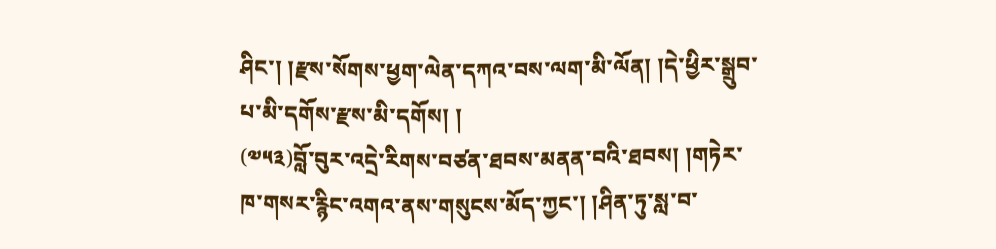ཤིང་། །རྫས་སོགས་ཕྱག་ལེན་དཀའ་བས་ལག་མི་ལོན། །དེ་ཕྱིར་སྒྲུབ་པ་མི་དགོས་རྫས་མི་དགོས། །
(༧༥༣)བློ་བུར་འདྲེ་རིགས་བཙན་ཐབས་མནན་བའི་ཐབས། །གཏེར་ཁ་གསར་རྙིང་འགའ་ནས་གསུངས་མོད་ཀྱང་། །ཤིན་ཏུ་སླ་བ་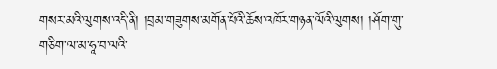གསར་མའི་ལུགས་འདི་ནི། །བྲམ་གཟུགས་མགོན་པོའི་ཆོས་འཁོར་གཉན་ལོའི་ལུགས། །ཤོག་གུ་གཅིག་ལ་མ་ཧཱ་བ་ལའི་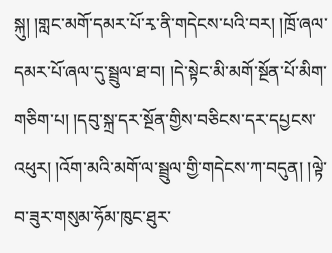སྐུ། །གླང་མགོ་དམར་པོ་རྭ་ནི་གདེངས་པའི་བར། །ཁྲོ་ཞལ་དམར་པོ་ཞལ་དུ་སྦྲུལ་ཐ་བ། །དེ་སྟེང་མི་མགོ་སྔོན་པོ་མིག་གཅིག་པ། །དབུ་སྐྲ་དར་སྔོན་གྱིས་བཅིངས་དར་དཔྱངས་འཕུར། །འོག་མའི་མགོ་ལ་སྦྲུལ་གྱི་གདེངས་ཀ་བདུན། །ལྟེ་བ་ཟུར་གསུམ་ཧོམ་ཁུང་ཐུར་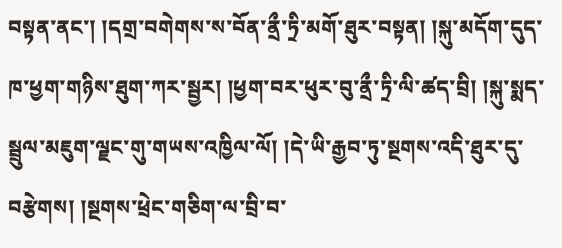བསྟན་ནང་། །དགྲ་བགེགས་ས་བོན་ནྲྀ་ཏྲི་མགོ་ཐུར་བསྟན། །སྐུ་མདོག་དུད་ཁ་ཕྱག་གཉིས་ཐུག་ཀར་སྦྱར། །ཕྱག་བར་ཕུར་བུ་ནྲྀ་ཏྲི་ལི་ཚད་བྲི། །སྐུ་སྨད་སྦྲུལ་མཇུག་ལྗང་གུ་གཡས་འཁྱིལ་ལོ། །དེ་ཡི་རྒྱབ་ཏུ་སྔགས་འདི་ཐུར་དུ་བརྩེགས། །སྔགས་ཕྲེང་གཅིག་ལ་བྲི་བ་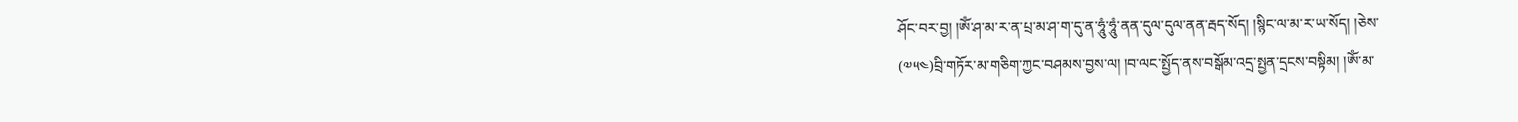ཤོང་བར་བྱ། །ཨོཾ་ཤ་མ་ར་ན་པྲ་མ་ཤ་ག་དུ་ན་ཧཱུཾ་ཧཱུཾ་ནན་དུལ་དུལ་ནན་རྦད་སོད། །སྙིང་ལ་མ་ར་ཡ་སོད། །ཅེས་
(༧༥༤)བྲི་གཏོར་མ་གཅིག་ཀྱང་བཤམས་བྱས་ལ། །བ་ལང་སྤྱོད་ནས་བསྒོམ་འདྲ་སྤྱན་དྲངས་བསྟིམ། །ཨོཾ་མ་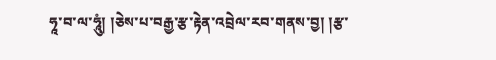ཧཱ་བ་ལ་ཧཱུཾ། །ཅེས་པ་བརྒྱ་རྩ་རྟེན་འབྲེལ་རབ་གནས་བྱ། །རྩ་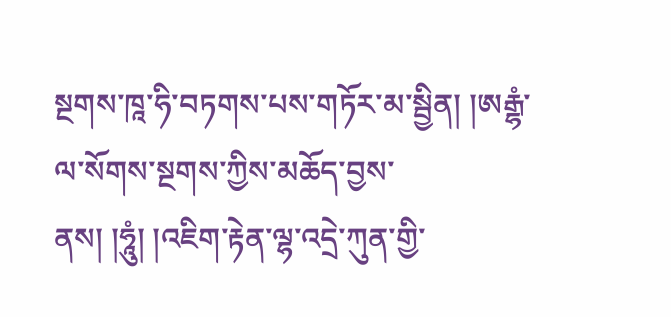སྔགས་ཁཱ་ཧི་བཏགས་པས་གཏོར་མ་སྦྱིན། །ཨརྒྷཾ་ལ་སོགས་སྔགས་ཀྱིས་མཆོད་བྱས་ནས། །ཧཱུཾ། །འཇིག་རྟེན་ལྷ་འདྲེ་ཀུན་གྱི་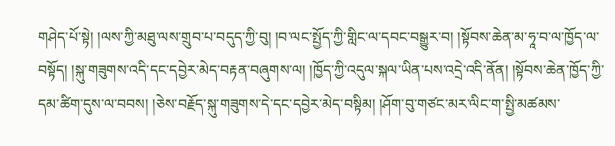གཤེད་པོ་སྟེ། །ལས་ཀྱི་མཐུ་ལས་གྲུབ་པ་བདུད་ཀྱི་བུ། །བ་ལང་སྤྱོད་ཀྱི་གླིང་ལ་དབང་བསྒྱུར་བ། །སྟོབས་ཆེན་མ་ཧཱ་བ་ལ་ཁྱོད་ལ་བསྟོད། །སྐུ་གཟུགས་འདི་དང་དབྱེར་མེད་བརྟན་བཞུགས་ལ། །ཁྱོད་ཀྱི་འདུལ་སྐལ་ཡིན་པས་འདྲེ་འདི་ནོན། །སྟོབས་ཆེན་ཁྱོད་ཀྱི་དམ་ཚིག་དུས་ལ་བབས། །ཅེས་བརྗོད་སྐུ་གཟུགས་དེ་དང་དབྱེར་མེད་བསྟིམ། །ཤོག་བུ་གཙང་མར་ལིང་ག་སྤྱི་མཚམས་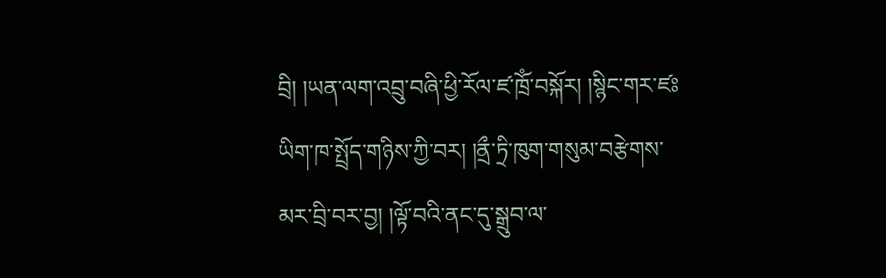བྲི། །ཡན་ལག་འབྲུ་བཞི་ཕྱི་རོལ་ཛ་ཁྲོཾ་བསྐོར། །སྙིང་གར་ཛཿཡིག་ཁ་སྤྲོད་གཉིས་ཀྱི་བར། །ནྲྀ་ཏྲི་ཁུག་གསུམ་བརྩེགས་མར་བྲི་བར་བྱ། །ལྟོ་བའི་ནང་དུ་སྒྲུབ་ལ་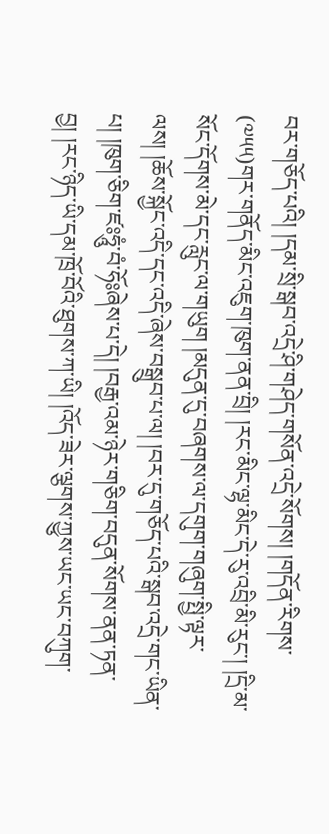བར་གཅོད་པའི། །དམ་སྲི་སྒབ་འདྲེ་ཤི་གཤེད་གསོན་འདྲེ་སོགས། །གདོན་རིགས་
(༧༥༥)གར་གནོད་མིང་འཇུག་ཁུག་ནན་བྲི། །རང་མིང་ལྷ་མིང་དེ་རུ་འབྲི་མི་རུང་། །དྲི་མ་སོང་དོགས་མེ་དང་རླུང་ལ་གཡུག །མདུན་དུ་བཞགས་ལ་དགུག་གཞུག་སྤྱི་ལྟར་ལས། །ཆོས་སྐྱོང་འདི་དང་འདི་ཞེས་བསྒྲུབ་པ་ལ། །བར་དུ་གཅོད་པའི་སྒབ་འདྲེ་གང་ཡིན་པ། །ཁུག་ཅིག་ཛཿཧཱུཾ་བཾ་ཧོཿཞེས་པ་དེ། །བརྒྱ་འམ་ཉེར་གཅིག་བདུན་སོགས་ནན་ཏན་བྱ། །རང་ཉིད་ཡི་དམ་ཁྲོ་བོའི་ཐུགས་ཀ་ཡི། །འོད་ཟེར་ལྕགས་ཀྱུས་ཡང་ཡང་བཀུག་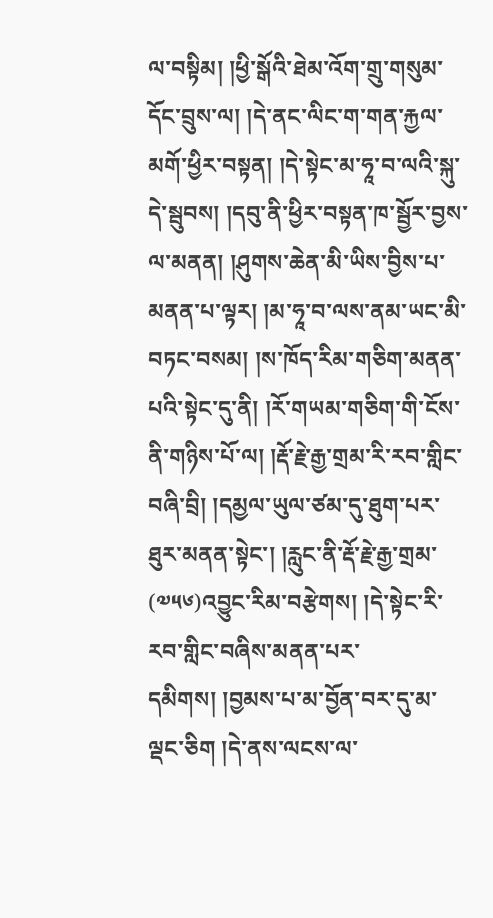ལ་བསྟིམ། །ཕྱི་སྒོའི་ཐེམ་འོག་གྲུ་གསུམ་དོང་བྲུས་ལ། །དེ་ནང་ལིང་ག་གན་རྐྱལ་མགོ་ཕྱིར་བསྟན། །དེ་སྟེང་མ་ཧཱ་བ་ལའི་སྐུ་དེ་སྦུབས། །དབུ་ནི་ཕྱིར་བསྟན་ཁ་སྦྱོར་བྱས་ལ་མནན། །ཤུགས་ཆེན་མི་ཡིས་བྱིས་པ་མནན་པ་ལྟར། །མ་ཧཱ་བ་ལས་ནམ་ཡང་མི་བཏང་བསམ། །ས་ཁོད་རིམ་གཅིག་མནན་པའི་སྟེང་དུ་ནི། །རོ་གཡམ་གཅིག་གི་ངོས་ནི་གཉིས་པོ་ལ། །རྡོ་རྗེ་རྒྱ་གྲམ་རི་རབ་གླིང་བཞི་བྲི། །དམྱལ་ཡུལ་ཙམ་དུ་ཐུག་པར་ཐུར་མནན་སྟེང་། །རླུང་ནི་རྡོ་རྗེ་རྒྱ་གྲམ་
(༧༥༦)འབྱུང་རིམ་བརྩེགས། །དེ་སྟེང་རི་རབ་གླིང་བཞིས་མནན་པར་དམིགས། །བྱམས་པ་མ་བྱོན་བར་དུ་མ་ལྡང་ཅིག །དེ་ནས་ལངས་ལ་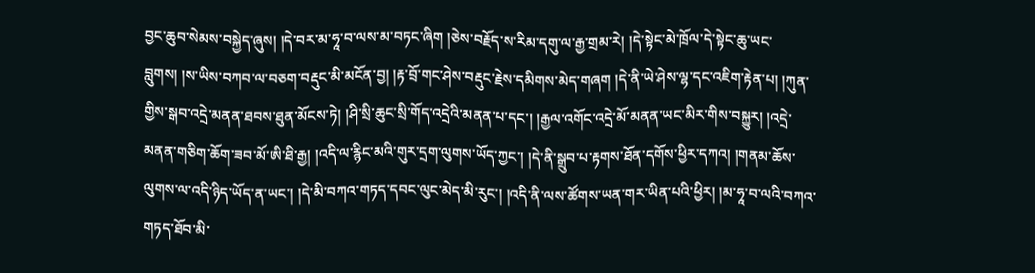བྱང་ཆུབ་སེམས་བསྐྱེད་ཞུས། །དེ་བར་མ་ཧཱ་བ་ལས་མ་བཏང་ཞིག །ཅེས་བརྗོད་ས་རིམ་དགུ་ལ་རྒྱ་གྲམ་རེ། །དེ་སྟེང་མེ་ཁྲོལ་དེ་སྟེང་ཆུ་ཡང་བླུགས། །ས་ཡིས་བཀབ་ལ་བཅག་བརྡུང་མི་མངོན་བྱ། །རྟ་བྲོ་གང་ཤེས་བརྡུང་རྗེས་དམིགས་མེད་གཞག །དེ་ནི་ཡེ་ཤེས་ལྷ་དང་འཇིག་རྟེན་པ། །ཀུན་གྱིས་སྒབ་འདྲེ་མནན་ཐབས་ཐུན་མོངས་ཏེ། །ཤི་སྲི་ཆུང་སྲི་གོད་འདྲེའི་མནན་པ་དང་། །རྒྱལ་འགོང་འདྲེ་མོ་མནན་ཡང་མིར་གིས་བསྐྱུར། །འདྲེ་མནན་གཅིག་ཆོག་ཟབ་མོ་ཨི་ཐི་རྒྱ། །འདི་ལ་རྙིང་མའི་གུར་དྲག་ལུགས་ཡོད་ཀྱང་། །དེ་ནི་སྒྲུབ་པ་རྟགས་ཐོན་དགོས་ཕྱིར་དཀའ། །གནམ་ཆོས་ལུགས་ལ་འདི་ཉིད་ཡོད་ན་ཡང་། །དེ་མི་བཀའ་གཏད་དབང་ལུང་མེད་མི་རུང་། །འདི་ནི་ལས་ཚོགས་ཡན་གར་ཡིན་པའི་ཕྱིར། །མ་ཧཱ་བ་ལའི་བཀའ་གཏད་ཐོབ་མི་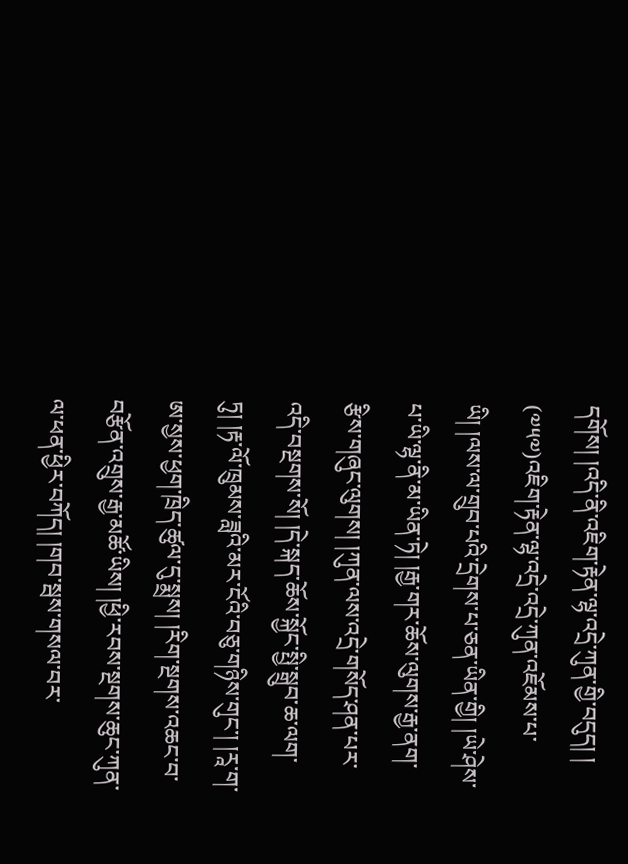དགོས། །འདི་ནི་འཇིག་རྟེན་ལྷ་འདྲེ་ཀུན་གྱི་བདུད། །
(༧༥༧)འཇིག་རྟེན་ལྷ་འདྲེ་འདྲེ་ཀུན་འཇོམས་པ་ཡི། །ལས་ལ་གྲུབ་པའི་དྲེགས་པ་ཅན་ཡིན་གྱི། །ཡེ་ཤེས་པ་ཡི་ལྷ་ནི་མ་ཡིན་ཏེ། །རྒྱ་གར་ཆོས་ལུགས་རྒྱ་ནག་རྩིས་གཞུང་ལུགས། །ཀུན་ལས་འདྲེ་གསོད་ཤན་པར་འདི་བསྔགས་སོ། །དེ་སྐད་ཆོས་སྐྱོང་སྤྱི་སྒྲུབ་ཆ་ལག་ཏུ། །རྟ་ལོ་ཁྲུམས་ཟླའི་མར་ངོའི་བཅུ་གཉིས་གུང་། །རཱ་ག་ཨ་སྱས་ཕྱག་ཁྲིད་ཚུལ་དུ་སྨྲས། །རིག་སྔགས་འཆང་བ་བརྩོན་འགྲུས་རྒྱ་མཚོ་ཡིས། །ཕྱི་རབས་སྔགས་ཆུང་ཀུན་ལ་ཕན་ཕྱིར་བཀོད། །གབ་སྦས་གསལ་བར་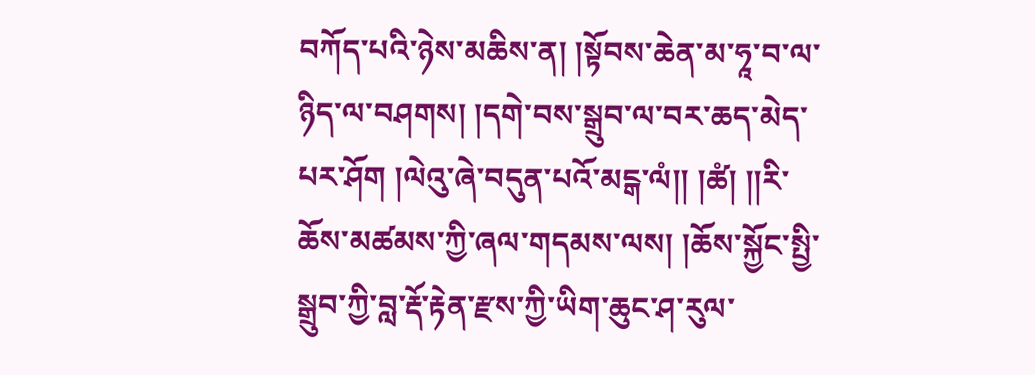བཀོད་པའི་ཉེས་མཆིས་ན། །སྟོབས་ཆེན་མ་ཧཱ་བ་ལ་ཉིད་ལ་བཤགས། །དགེ་བས་སྒྲུབ་ལ་བར་ཆད་མེད་པར་ཤོག །ལེའུ་ཞེ་བདུན་པའོ་མངྒ་ལཾ།། །ཚཾ། །།རི་ཆོས་མཚམས་ཀྱི་ཞལ་གདམས་ལས། །ཆོས་སྐྱོང་སྤྱི་སྒྲུབ་ཀྱི་བླ་རྡོ་རྟེན་རྫས་ཀྱི་ཡིག་ཆུང་ཤ་རུལ་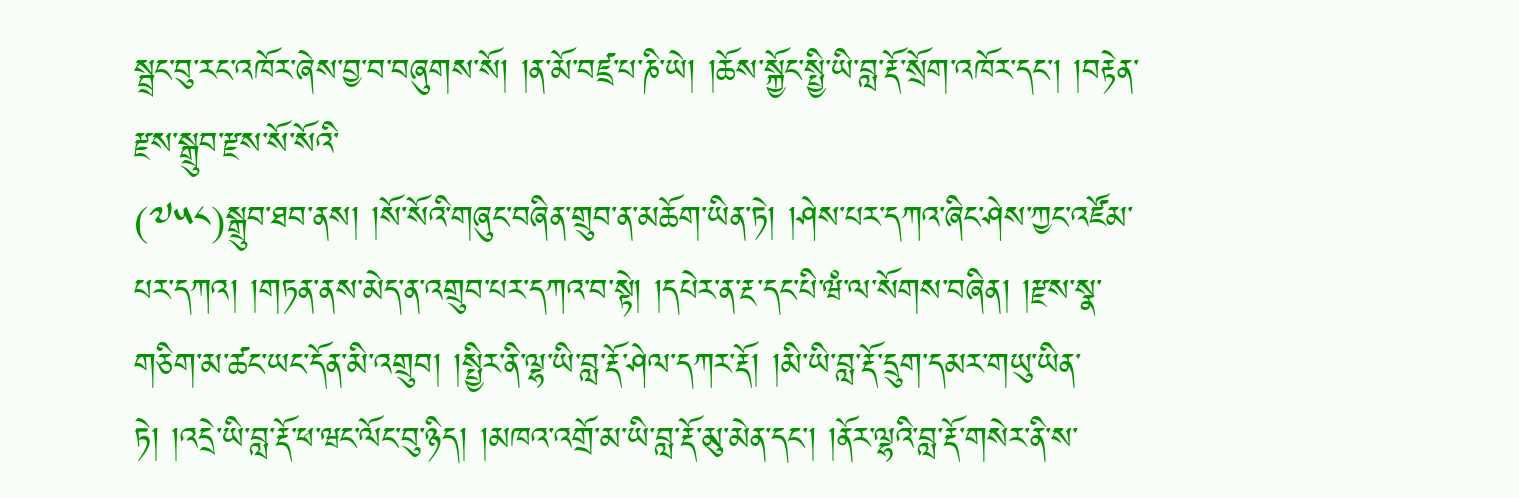སྦྲང་བུ་རང་འཁོར་ཞེས་བྱ་བ་བཞུགས་སོ། །ན་མོ་བཛྲ་པ་ཎི་ཡེ། །ཆོས་སྐྱོང་སྤྱི་ཡི་བླ་རྡོ་སྲོག་འཁོར་དང་། །བརྟེན་རྫས་སྒྲུབ་རྫས་སོ་སོའི་
(༧༥༨)སྒྲུབ་ཐབ་ནས། །སོ་སོའི་གཞུང་བཞིན་གྲུབ་ན་མཆོག་ཡིན་ཏེ། །ཤེས་པར་དཀའ་ཞིང་ཤེས་ཀྱང་འཛོམ་པར་དཀའ། །གཏན་ནས་མེད་ན་འགྲུབ་པར་དཀའ་བ་སྟེ། །དཔེར་ན་རྔ་དང་པི་ཝཾ་ལ་སོགས་བཞིན། །རྫས་སྣ་གཅིག་མ་ཚང་ཡང་དོན་མི་འགྲུབ། །སྤྱིར་ནི་ལྷ་ཡི་བླ་རྡོ་ཤེལ་དཀར་རྡོ། །མི་ཡི་བླ་རྡོ་དྲུག་དམར་གཡུ་ཡིན་ཏེ། །འདྲེ་ཡི་བླ་རྡོ་ཕ་ཝང་ལོང་བུ་ཉིད། །མཁའ་འགྲོ་མ་ཡི་བླ་རྡོ་མུ་མེན་དང་། །ནོར་ལྷའི་བླ་རྡོ་གསེར་ནི་ས་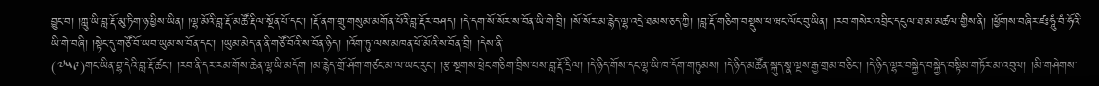བྱུང་བ། །ཀླུ་ཡི་བླ་རྡོ་མུ་ཏིག་ཉ་ཕྱིས་ཡིན། །ལྷ་མོའི་བླ་རྡོ་མཚོ་རྡིལ་སྔོན་པོ་དང་། །རྡོ་ནག་གྲུ་གསུམ་མགོན་པོའི་བླ་རྡོར་བཤད། །དེ་དག་སོ་སོར་ས་བོན་ཡི་གེ་བྲི། །སོ་སོར་མ་རྙེད་ལྷ་འདྲེ་ཐམས་ཅད་ཀྱི། །བླ་རྡོ་གཅིག་བསྡུས་ཕ་ཝང་ལོང་བུ་ཡིན། །རབ་གསེར་འབྲིང་དངུལ་ཐ་མ་མཚལ་གྱིས་ནི། །ཕྱོགས་བཞིར་ཛཿཧཱུཾ་བཾ་ཧོའི་ཡི་གེ་བཞི། །སྟེང་དུ་གཙོ་བོ་ཡབ་ཡུམ་ས་བོན་དང་། །ཡུམ་མེད་ན་ནི་གཙོ་བོའི་ས་བོན་ཉིད། །འོག་ཏུ་ལས་མཁན་ཕོ་མོའི་ས་བོན་བྲི། །དེས་ནི་
(༧༥༩)གང་ཡིན་བྷ་དེའི་བླ་རྡོ་ཚང་། །རབ་ནི་དར་རམ་གོས་ཆེན་ལྷ་ཡི་མདོག །མ་རྙེད་གྲོ་ཤོག་གཙང་མ་ལ་ཡང་རུང་། །རྩ་སྔགས་ཕྲེང་གཅིག་བྲིས་པས་བླ་རྡོ་དྲིལ། །དེ་ཉིད་གོས་དང་ལྷ་ཡི་ཁ་དོག་གཏུམས། །དེ་ཉིད་མཚོན་སྐུད་སྣ་ལྔས་རྒྱ་གྲམ་བཅིང་། །དེ་ཉིད་ལྷར་བསྐྱེད་བསྐྱེད་བསྟིམ་གཏོར་མ་འབུལ། །མི་གཤེགས་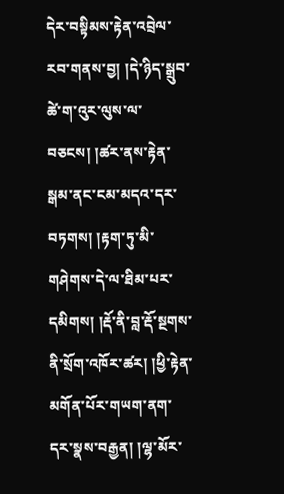དེར་བསྟིམས་རྟེན་འབྲེལ་རབ་གནས་བྱ། །དེ་ཉིད་སྒྲུབ་ཚེ་ག་འུར་ལུས་ལ་བཅངས། །ཚར་ནས་རྟེན་སྒམ་ནང་ངམ་མདའ་དར་བཏགས། །རྟག་ཏུ་མི་གཤེགས་དེ་ལ་ཐིམ་པར་དམིགས། །རྡོ་ནི་བླ་རྡོ་སྔགས་ནི་སྲོག་འཁོར་ཚར། །ཕྱི་རྟེན་མགོན་པོར་གཡག་ནག་དར་སྣས་བརྒྱན། །ལྷ་མོར་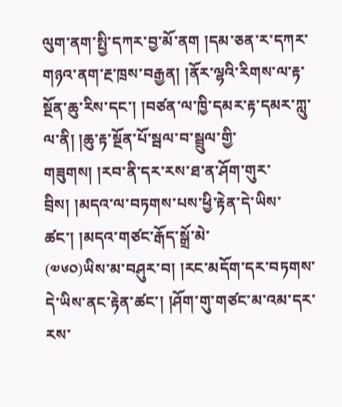ལུག་ནག་སྤྱི་དཀར་བྱ་མོ་ནག །དམ་ཅན་ར་དཀར་གཉའ་ནག་རྔ་ཁྲས་བརྒྱན། །ནོར་ལྷའི་རིགས་ལ་རྟ་སྔོན་ཆུ་རིས་དང་། །བཙན་ལ་ཁྱི་དམར་རྟ་དམར་ཀླུ་ལ་ནི། །ཆུ་རྟ་སྔོན་པོ་སྦལ་བ་སྦྲུལ་གྱི་གཟུགས། །རབ་ནི་དར་རས་ཐ་ན་ཤོག་གུར་བྲིས། །མདའ་ལ་བཏགས་པས་ཕྱི་རྟེན་དེ་ཡིས་ཚང་། །མདའ་གཙང་རྒོད་སྒྲོ་མེ་
(༧༦༠)ཡིས་མ་བཤུར་བ། །རང་མདོག་དར་བཏགས་དེ་ཡིས་ནང་རྟེན་ཚང་། །ཤོག་གུ་གཙང་མ་འམ་དར་རས་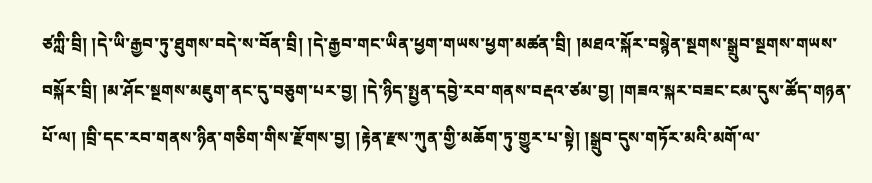ཙཀླི་བྲི། །དེ་ཡི་རྒྱབ་ཏུ་ཐུགས་བདེ་ས་བོན་བྲི། །དེ་རྒྱབ་གང་ཡིན་ཕྱག་གཡས་ཕྱག་མཚན་བྲི། །མཐའ་སྐོར་བསྙེན་སྔགས་སྒྲུབ་སྔགས་གཡས་བསྐོར་བྲི། །མ་ཤོང་སྔགས་མཇུག་ནང་དུ་བཅུག་པར་བྱ། །དེ་ཉིད་སྤྱན་དབྱེ་རབ་གནས་བརྡའ་ཙམ་བྱ། །གཟའ་སྐར་བཟང་ངམ་དུས་ཚོད་གཉན་པོ་ལ། །བྲི་དང་རབ་གནས་ཉིན་གཅིག་གིས་རྫོགས་བྱ། །རྟེན་རྫས་ཀུན་གྱི་མཆོག་ཏུ་གྱུར་པ་སྟེ། །སྒྲུབ་དུས་གཏོར་མའི་མགོ་ལ་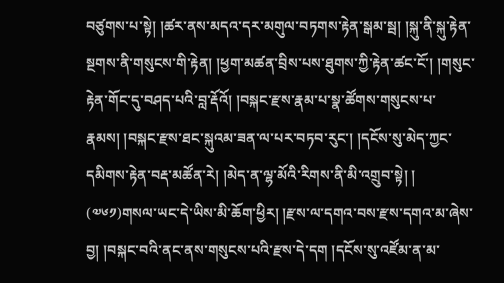བཙུགས་པ་སྟེ། །ཚར་ནས་མདའ་དར་མགུལ་བཏགས་རྟེན་སྒམ་སྦ། །སྐུ་ནི་སྐུ་རྟེན་སྔགས་ནི་གསུངས་གི་རྟེན། །ཕྱག་མཚན་བྲིས་པས་ཐུགས་ཀྱི་རྟེན་ཚང་ངོ་། །གསུང་རྟེན་གོང་དུ་བཤད་པའི་བླ་རྡོའོ། །བསྐང་རྫས་རྣམ་པ་སྣ་ཚོགས་གསུངས་པ་རྣམས། །བསྐང་རྫས་ཐང་སྐུའམ་ཟན་ལ་པར་བཏབ་རུང་། །དངོས་སུ་མེད་ཀྱང་དམིགས་རྟེན་བརྡ་མཚོན་རེ། །མེད་ན་ལྷ་མོའི་རིགས་ནི་མི་འགྲུབ་སྟེ། །
(༧༦༡)གསལ་ཡང་དེ་ཡིས་མི་ཆོག་ཕྱིར། །རྫས་ལ་དགའ་བས་རྫས་དགའ་མ་ཞེས་བྱ། །བསྐང་བའི་ནང་ནས་གསུངས་པའི་རྫས་དེ་དག །དངོས་སུ་འཛོམ་ན་མ་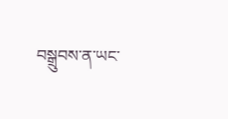བསྒྲུབས་ན་ཡང་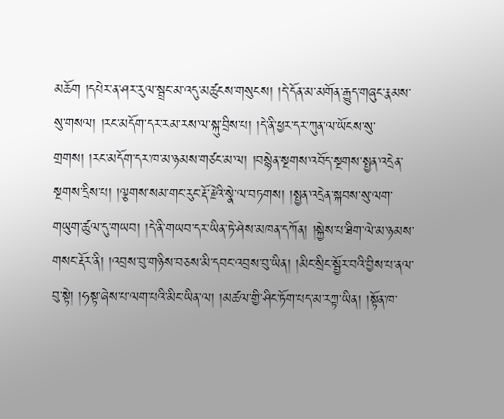མཆོག །དཔེར་ན་ཤར་རུལ་སྦྲང་མ་འདུ་མཚུངས་གསུངས། །དེ་དོན་མ་མགོན་རྒྱུད་གཞུང་རྣམས་སུ་གསལ། །རང་མདོག་དར་རམ་རས་ལ་སྐུ་བྲིས་པ། །དེ་ནི་ཕྱར་དར་ཀུན་ལ་ཡོངས་སུ་གྲགས། །རང་མདོག་དར་ཁ་མ་ཉམས་གཙང་མ་ལ། །བསྙེན་སྔགས་འབོད་སྔགས་སྤྱན་འདྲེན་སྔགས་དྲིས་པ། །ལྕགས་སམ་གང་རུང་རྡོ་རྗེའི་སྣེ་ལ་བཏགས། །སྤྱན་འདྲེན་སྐབས་སུ་ལག་གཡུག་ཚུལ་དུ་གཡབ། །དེ་ནི་གཡབ་དར་ཡིན་ཏེ་ཤེས་མཁན་དཀོན། །སྐྱེས་པ་ཐིག་ལེ་མ་ཉམས་གསང་རྡོར་ནི། །འབྲས་བུ་གཉིས་བཅས་མི་དབང་འབྲས་བུ་ཡིན། །མིང་སྲིང་སྦྱོར་བའི་བྱིས་པ་ནལ་བུ་སྟེ། །ཧསྟ་ཞེས་པ་ལག་པའི་མིང་ཡིན་ལ། །མཚལ་གྱི་ཤིང་ཏོག་པད་མ་རཀྟ་ཡིན། །སྟོན་ཁ་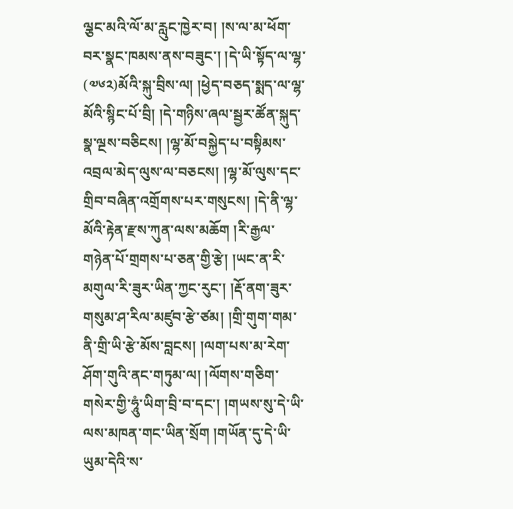ལྕང་མའི་ལོ་མ་རླུང་ཁྱེར་བ། །ས་ལ་མ་ཕོག་བར་སྣང་ཁམས་ནས་བཟུང་། །དེ་ཡི་སྟོད་ལ་ལྷ་
(༧༦༢)མོའི་སྐུ་བྲིས་ལ། །ཕྱེད་བཅད་སྨད་ལ་ལྷ་མོའི་སྙིང་པོ་བྲི། །དེ་གཉིས་ཞལ་སྦྱར་ཚོན་སྐུད་སྣ་ལྔས་བཅིངས། །ལྷ་མོ་བསྐྱེད་པ་བསྟིམས་འབྲལ་མེད་ལུས་ལ་བཅངས། །ལྷ་མོ་ལུས་དང་གྲིབ་བཞིན་འགྲོགས་པར་གསུངས། །དེ་ནི་ལྷ་མོའི་རྟེན་རྫས་ཀུན་ལས་མཆོག །རི་རྒྱལ་གཉེན་པོ་གྲགས་པ་ཅན་གྱི་རྩེ། །ཡང་ན་རི་མགུལ་རི་ཟུར་ཡིན་ཀྱང་རུང་། །རྡོ་ནག་ཟུར་གསུམ་ཤ་རིལ་མཛུབ་རྩེ་ཙམ། །གྲི་གུག་གམ་ནི་གྲི་ཡི་རྩེ་མོས་བླངས། །ལག་པས་མ་རེག་ཤོག་གུའི་ནང་གཏུམ་ལ། །ལོགས་གཅིག་གསེར་གྱི་ཧཱུཾ་ཡིག་བྲི་བ་དང་། །གཡས་སུ་དེ་ཡི་ལས་མཁན་གང་ཡིན་སྲོག །གཡོན་དུ་དེ་ཡི་ཡུམ་དེའི་ས་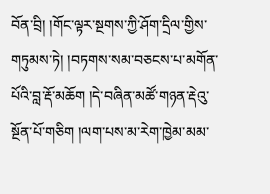བོན་བྲི། །གོང་ལྟར་སྔགས་ཀྱི་ཤོག་དྲིལ་གྱིས་གཏུམས་ཏེ། །བཏགས་སམ་བཅངས་པ་མགོན་པོའི་བླ་རྡོ་མཆོག །དེ་བཞིན་མཚོ་གཉན་རྡེའུ་སྔོན་པོ་གཅིག །ལག་པས་མ་རེག་ཁྱེམ་མམ་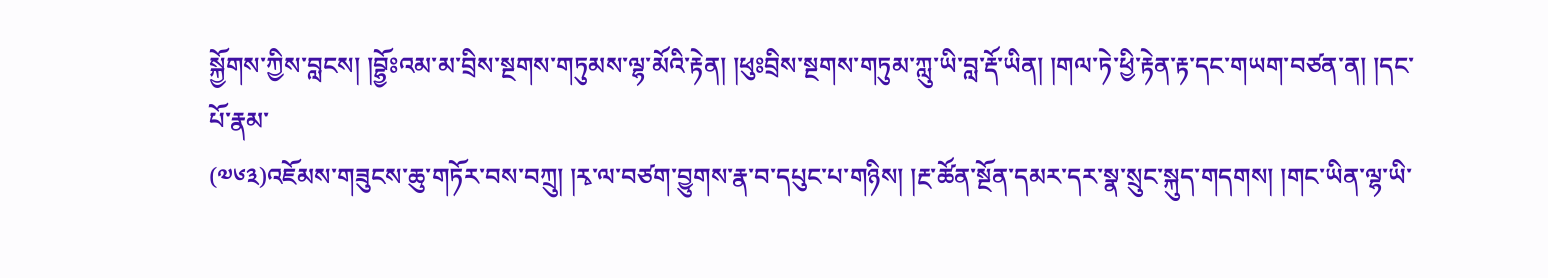སྐྱོགས་ཀྱིས་བླངས། །བྷྱོཿའམ་མ་བྲིས་སྔགས་གཏུམས་ལྷ་མོའི་རྟེན། །ཕུཿབྲིས་སྔགས་གཏུམ་ཀླུ་ཡི་བླ་རྡོ་ཡིན། །གལ་ཏེ་ཕྱི་རྟེན་རྟ་དང་གཡག་བཙན་ན། །དང་པོ་རྣམ་
(༧༦༣)འཇོམས་གཟུངས་ཆུ་གཏོར་བས་བཀྲུ། །རྭ་ལ་བཙག་བྱུགས་རྣ་བ་དཔུང་པ་གཉིས། །རྔ་ཚོན་སྔོན་དམར་དར་སྣ་སྲུང་སྐུད་གདགས། །གང་ཡིན་ལྷ་ཡི་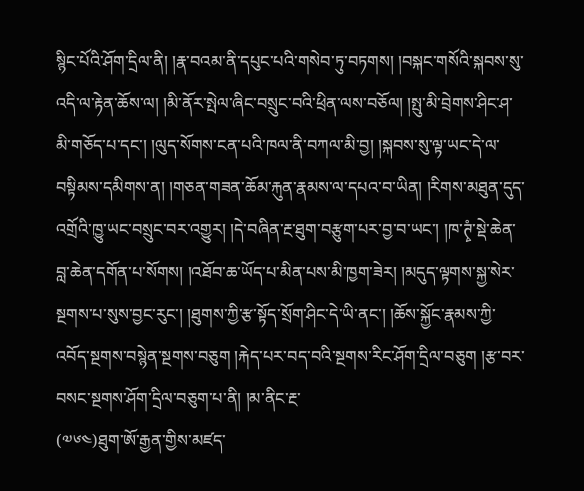སྙིང་པོའི་ཤོག་དྲིལ་ནི། །རྣ་བའམ་ནི་དཔུང་པའི་གསེབ་ཏུ་བཏགས། །བསྐང་གསོའི་སྐབས་སུ་འདི་ལ་རྟེན་ཆོས་ལ། །མི་ནོར་སྤེལ་ཞིང་བསྲུང་བའི་ཕྲིན་ལས་བཅོལ། །སྤུ་མི་བྲེགས་ཤིང་ཤ་མི་གཅོད་པ་དང་། །ལུད་སོགས་ངན་པའི་ཁལ་ནི་བཀལ་མི་བྱ། །སྐབས་སུ་ལྟ་ཡང་དེ་ལ་བསྟིམས་དམིགས་ན། །གཅན་གཟན་ཆོམ་རྐུན་རྣམས་ལ་དཔའ་བ་ཡིན། །རིགས་མཐུན་དུད་འགྲོའི་ཁྱུ་ཡང་བསྲུང་བར་འགྱུར། །དེ་བཞིན་རྔ་ཐུག་བརྩུག་པར་བྱ་བ་ཡང་། །ཁ་ཊྭཾ་སྡེ་ཆེན་བླ་ཆེན་དགོན་པ་སོགས། །འཐོབ་ཆ་ཡོད་པ་མིན་པས་མི་ཁྱག་ཟེར། །མདུད་ལྟགས་སྐྱ་སེར་སྔགས་པ་སུས་བྱང་རུང་། །ཐུགས་ཀྱི་རྩ་སྟོད་སྲོག་ཤིང་དེ་ཡི་ནང་། །ཆོས་སྐྱོང་རྣམས་ཀྱི་འབོད་སྔགས་བསྙེན་སྔགས་བཅུག །རྐེད་པར་བད་བའི་སྔགས་རིང་ཤོག་དྲིལ་བཅུག །རྩ་བར་བསང་སྔགས་ཤོག་དྲིལ་བཅུག་པ་ནི། །མ་ནིང་རྔ་
(༧༦༤)ཐུག་ཨོ་རྒྱན་གྱིས་མཛད་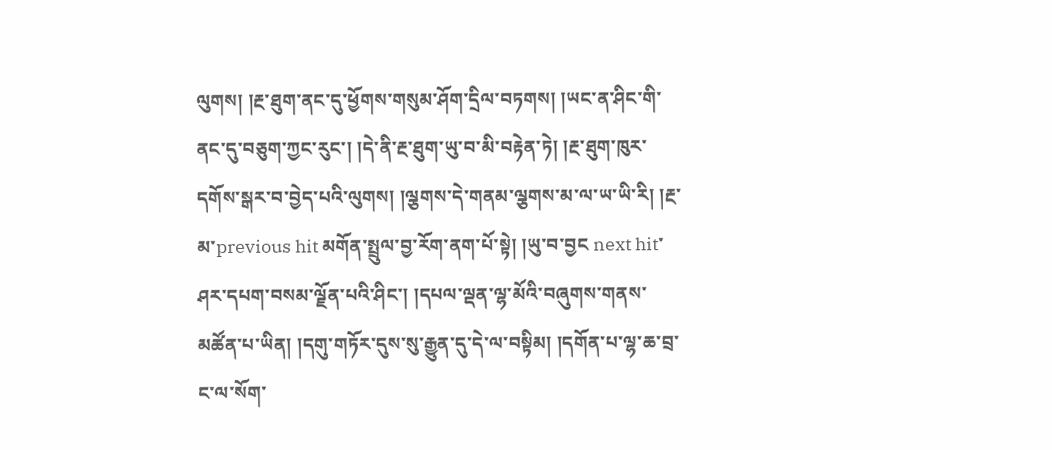ལུགས། །རྔ་ཐུག་ནང་དུ་ཕྱོགས་གསུམ་ཤོག་དྲིལ་བཏགས། །ཡང་ན་ཤིང་གི་ནང་དུ་བཅུག་ཀྱང་རུང་། །དེ་ནི་རྔ་ཐུག་ཡུ་བ་མི་བརྟེན་ཏེ། །རྔ་ཐུག་ཁུར་དགོས་སྒར་བ་བྱེད་པའི་ལུགས། །ལྕགས་དེ་གནམ་ལྕགས་མ་ལ་ཡ་ཡི་རི། །རྔ་མ་previous hit མགོན་སྤྲུལ་བྱ་རོག་ནག་པོ་སྟེ། །ཡུ་བ་བྱང next hit་ཤར་དཔག་བསམ་ལྗོན་པའི་ཤིང་། །དཔལ་ལྡན་ལྷ་མོའི་བཞུགས་གནས་མཚོན་པ་ཡིན། །དགུ་གཏོར་དུས་སུ་རྒྱུན་དུ་དེ་ལ་བསྟིམ། །དགོན་པ་ལྷ་ཆ་བྲ་ང་ལ་སོག་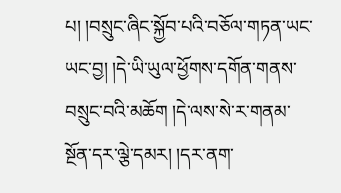པ། །བསྲུང་ཞིང་སྐྱོབ་པའི་བཅོལ་གཏན་ཡང་ཡང་བྱ། །དེ་ཡི་ཡུལ་ཕྱོགས་དགོན་གནས་བསྲུང་བའི་མཆོག །དེ་ལས་སེ་ར་གནམ་སྔོན་དར་ལྕེ་དམར། །དར་ནག་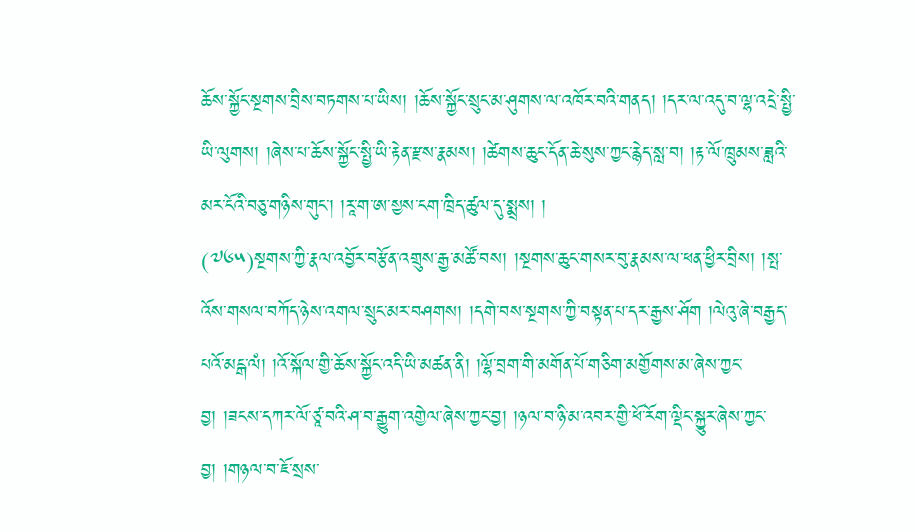ཆོས་སྐྱོང་སྔགས་བྲིས་བཏགས་པ་ཡིས། །ཆོས་སྐྱོང་སྲུང་མ་ཤུགས་ལ་འཁོར་བའི་གནད། །དར་ལ་འདུ་བ་ལྷ་འདྲེ་སྤྱི་ཡི་ལུགས། །ཞེས་པ་ཆོས་སྐྱོང་སྤྱི་ཡི་རྟེན་རྫས་རྣམས། །ཚེགས་ཆུང་དོན་ཆེ་སུས་ཀྱང་རྙེད་སླ་བ། །རྟ་ལོ་ཁྲུམས་ཟླའི་མར་ངོའི་བཅུ་གཉིས་གུང་། །རཱ་ག་ཨ་སྱས་ངག་ཁྲིད་ཚུལ་དུ་སྨྲས། །
(༧༦༥)སྔགས་ཀྱི་རྣལ་འབྱོར་བརྩོན་འགྲུས་རྒྱ་མཚོ་བས། །སྔགས་ཆུང་གསར་བུ་རྣམས་ལ་ཕན་ཕྱིར་བྲིས། །སྤ་འོས་གསལ་བཀོད་ཉེས་འགལ་སྲུང་མར་བཤགས། །དགེ་བས་སྔགས་ཀྱི་བསྟན་པ་དར་རྒྱས་ཤོག །ལེའུ་ཞེ་བརྒྱད་པའོ་མངྒ་ལཾ། །འོ་སྐོལ་གྱི་ཆོས་སྐྱོང་འདི་ཡི་མཚན་ནི། །ལྷོ་བྲག་གི་མགོན་པོ་གཅིག་མགྱོགས་མ་ཞེས་ཀྱང་བྱ། །ཟངས་དཀར་ལོ་ཙཱ་བའི་ཤ་བ་རྒྱུག་འགྱེལ་ཞེས་ཀྱང་བྱ། །ཉལ་བ་ཉི་མ་འབར་གྱི་ཕོ་རོག་ལྡིང་སྐྱུར་ཞེས་ཀྱང་བྱ། །གཉལ་བ་ཇོ་སྲས་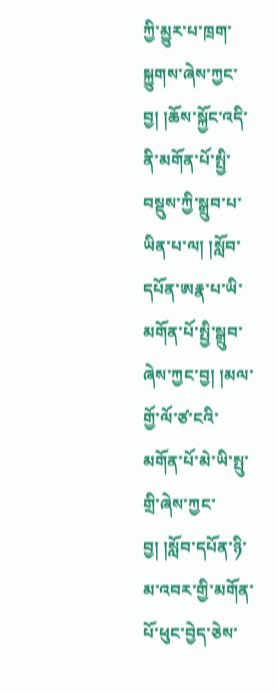ཀྱི་མྱུར་པ་ཁྲག་སྐྱུགས་ཞེས་ཀྱང་བྱ། །ཆོས་སྐྱོང་འདི་ནི་མགོན་པོ་སྤྱི་བསྡུས་ཀྱི་སྒྲུབ་པ་ཡིན་པ་ལ། །སློབ་དཔོན་ཨརྣ་པ་ཡི་མགོན་པོ་སྤྱི་སྒྲུབ་ཞེས་ཀྱང་བྱ། །མལ་གྱོ་ལོ་ཙ་ངའི་མགོན་པོ་མེ་ཡི་སྤུ་གྲི་ཞེས་ཀྱང་བྱ། །སློབ་དཔོན་ཉི་མ་འབར་གྱི་མགོན་པོ་ཕུང་བྱེད་ཅེས་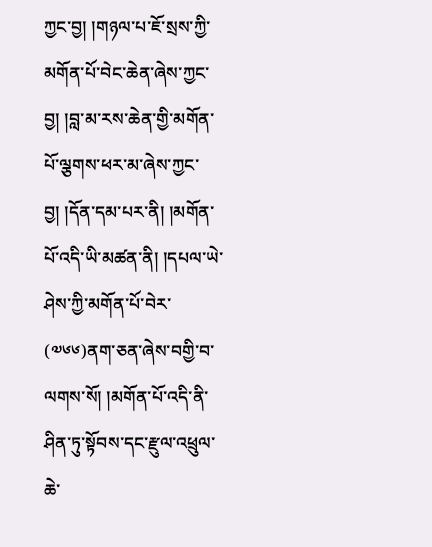ཀྱང་བྱ། །གཉལ་པ་ཇོ་སྲས་ཀྱི་མགོན་པོ་བེང་ཆེན་ཞེས་ཀྱང་བྱ། །བླ་མ་རས་ཆེན་གྱི་མགོན་པོ་ལྕགས་ཕར་མ་ཞེས་ཀྱང་བྱ། །དོན་དམ་པར་ནི། །མགོན་པོ་འདི་ཡི་མཚན་ནི། །དཔལ་ཡེ་ཤེས་ཀྱི་མགོན་པོ་བེར་
(༧༦༦)ནག་ཅན་ཞེས་བགྱི་བ་ལགས་སོ། །མགོན་པོ་འདི་ནི་ཤིན་ཏུ་སྟོབས་དང་རྫུལ་འཕྲུལ་ཆེ་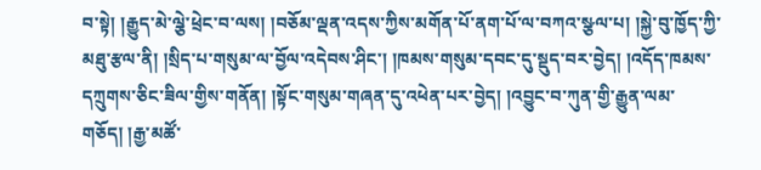བ་སྟེ། །རྒྱུད་མེ་ལྕེ་ཕྲེང་བ་ལས། །བཅོམ་ལྡན་འདས་ཀྱིས་མགོན་པོ་ནག་པོ་ལ་བཀའ་སྩལ་པ། །སྐྱེ་བུ་ཁྱོད་ཀྱི་མཐུ་རྩལ་ནི། །སྲིད་པ་གསུམ་ལ་བྱོལ་འདེབས་ཤིང་། །ཁམས་གསུམ་དབང་དུ་སྡུད་བར་བྱེད། །འདོད་ཁམས་དཀྲུགས་ཅིང་ཟིལ་གྱིས་གནོན། །སྟོང་གསུམ་གཞན་དུ་འཕེན་པར་བྱེད། །འབྱུང་བ་ཀུན་གྱི་རྒྱུན་ལམ་གཅོད། །རྒྱ་མཚོ་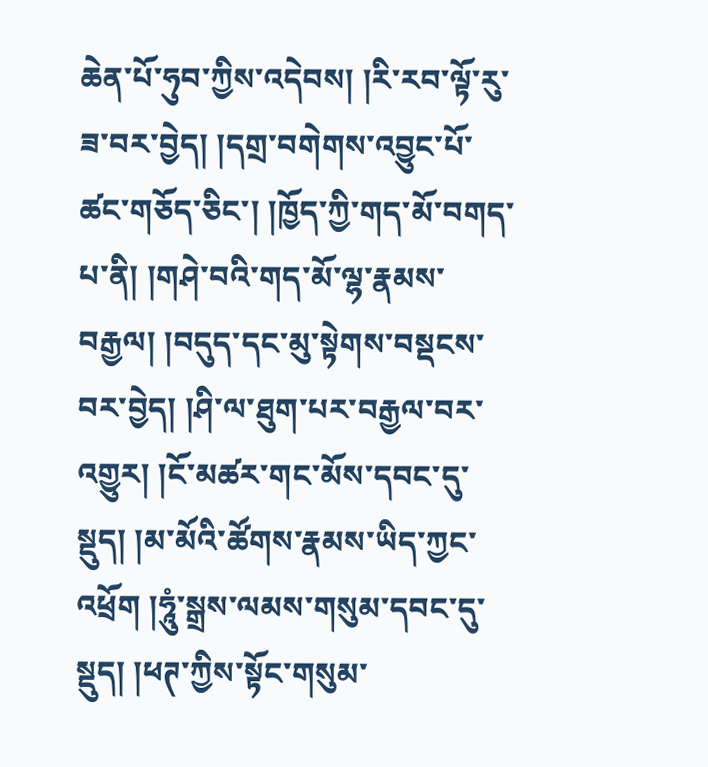ཆེན་པོ་ཧུབ་ཀྱིས་འདེབས། །རི་རབ་ལྟོ་རུ་ཟ་བར་བྱེད། །དགྲ་བགེགས་འབྱུང་པོ་ཚང་གཅོད་ཅིང་། །ཁྱོད་ཀྱི་གད་མོ་བགད་པ་ནི། །གཤེ་བའི་གད་མོ་ལྷ་རྣམས་བརྒྱལ། །བདུད་དང་མུ་སྟེགས་བསྡངས་བར་བྱེད། །ཤི་ལ་ཐུག་པར་བརྒྱལ་བར་འགྱུར། །ངོ་མཚར་གང་མོས་དབང་དུ་སྡུད། །མ་མོའི་ཚོགས་རྣམས་ཡིད་ཀྱང་འཕྲོག །ཧཱུཾ་སྒྲས་ལམས་གསུམ་དབང་དུ་སྡུད། །ཕཊ་ཀྱིས་སྟོང་གསུམ་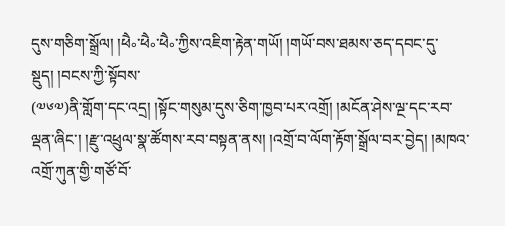དུས་གཅིག་སྒྲོལ། །ཕཻ༚་ཕཻ༚་ཕཻ༚་ཀྱིས་འཇིག་རྟེན་གཡོ། །གཡོ་བས་ཐམས་ཅད་དབང་དུ་སྡུད། །བངས་ཀྱི་སྟོབས་
(༧༦༧)ནི་གློག་དང་འདྲ། །སྟོང་གསུམ་དུས་ཅིག་ཁྱབ་པར་འགྲོ། །མངོན་ཤེས་ལྔ་དང་རབ་ལྡན་ཞིང་། །རྫུ་འཕྲུལ་སྣ་ཚོགས་རབ་བསྟན་ནས། །འགྲོ་བ་ལོག་རྟོག་སྒྲོལ་བར་བྱེད། །མཁའ་འགྲོ་ཀུན་གྱི་གཙོ་བོ་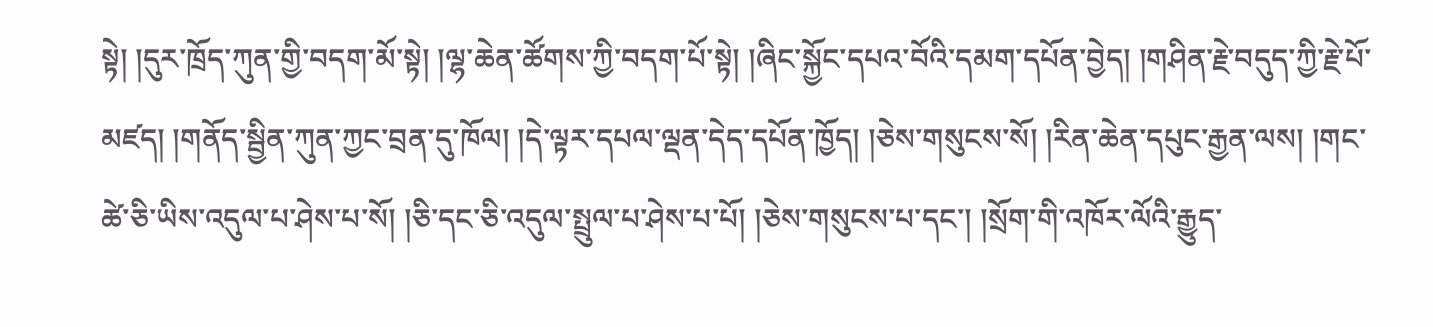སྟེ། །དུར་ཁྲོད་ཀུན་གྱི་བདག་མོ་སྟེ། །ལྷ་ཆེན་ཚོགས་ཀྱི་བདག་པོ་སྟེ། །ཞིང་སྐྱོང་དཔའ་བོའི་དམག་དཔོན་བྱེད། །གཤིན་རྗེ་བདུད་ཀྱི་རྗེ་པོ་མཛད། །གནོད་སྦྱིན་ཀུན་ཀྱང་བྲན་དུ་ཁོལ། །དེ་ལྟར་དཔལ་ལྡན་དེད་དཔོན་ཁྱོད། །ཅེས་གསུངས་སོ། །རིན་ཆེན་དཔུང་རྒྱན་ལས། །གང་ཚེ་ཅི་ཡིས་འདུལ་པ་ཤེས་པ་སོ། །ཅི་དང་ཅི་འདུལ་སྤྲུལ་པ་ཤེས་པ་པོ། །ཅེས་གསུངས་པ་དང་། །སྲོག་གི་འཁོར་ལོའི་རྒྱུད་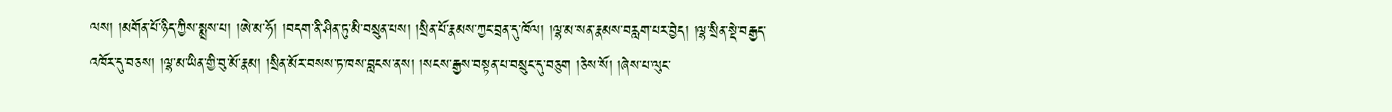ལས། །མགོན་པོ་ཉིད་ཀྱིས་སྨྲས་པ། །ཨེ་མ་ཧོ། །བདག་ནི་ཤིན་ཏུ་མི་བསྲུན་པས། །སྲིན་པོ་རྣམས་ཀྱང་བྲན་དུ་ཁོལ། །ལྷ་མ་སན་རྣམས་བརླག་པར་བྱེད། །ལྷ་སྲིན་སྡེ་བརྒྱད་འཁོར་དུ་བཅས། །ལྷ་མ་ཡིན་གྱི་བུ་མོ་རྣམ། །སྲིན་མོར་བསས་ཏ་ཁས་བླངས་ནས། །སངས་རྒྱས་བསྟན་པ་བསྲུང་དུ་བཅུག །ཅེས་སོ། །ཞེས་པ་ལུང་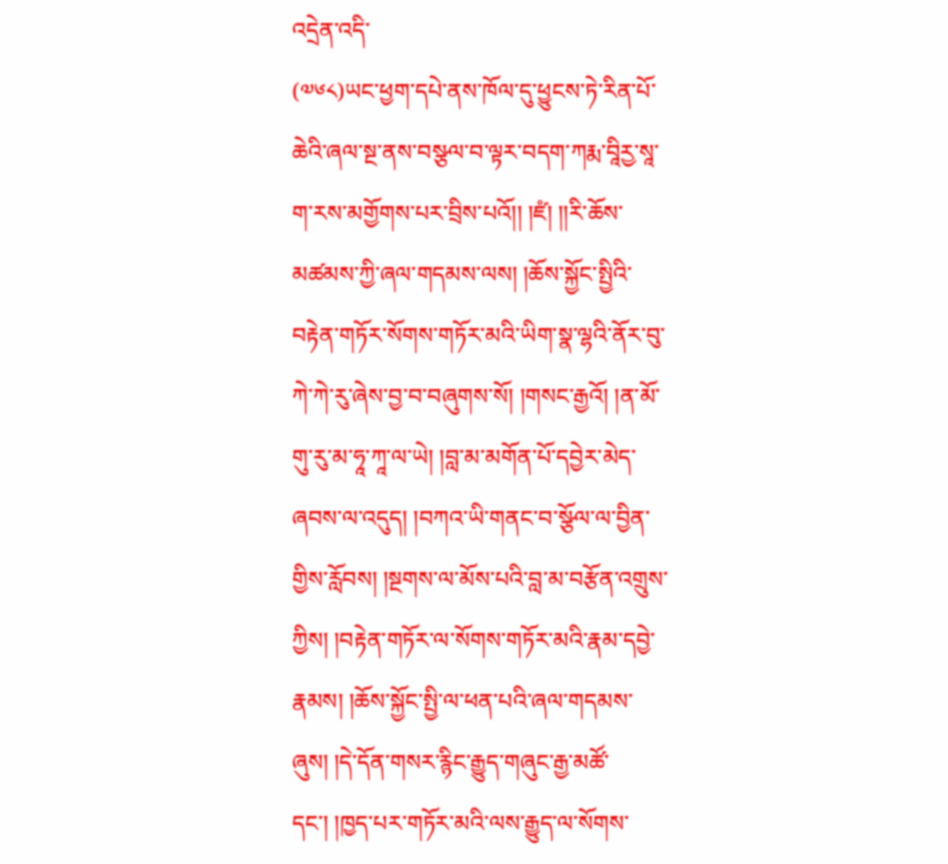འདྲེན་འདི་
(༧༦༨)ཡང་ཕྱག་དཔེ་ནས་ཁོལ་དུ་ཕྱུངས་ཏེ་རིན་པོ་ཆེའི་ཞལ་སྔ་ནས་བསྩལ་བ་ལྟར་བདག་ཀརྨ་བཱིརྱ་སཱ་ག་རས་མགྱོགས་པར་བྲིས་པའོ།། །ཛཾ། །།རི་ཆོས་མཚམས་ཀྱི་ཞལ་གདམས་ལས། །ཆོས་སྐྱོང་སྤྱིའི་བརྟེན་གཏོར་སོགས་གཏོར་མའི་ཡིག་སྣ་ལྷའི་ནོར་བུ་ཀེ་ཀེ་རུ་ཞེས་བྱ་བ་བཞུགས་སོ། །གསང་རྒྱའོ། །ན་མོ་གུ་རུ་མ་ཧཱ་ཀཱ་ལ་ཡེ། །བླ་མ་མགོན་པོ་དབྱེར་མེད་ཞབས་ལ་འདུད། །བཀའ་ཡི་གནང་བ་སྩོལ་ལ་བྱིན་གྱིས་རློབས། །སྔགས་ལ་མོས་པའི་བླ་མ་བརྩོན་འགྲུས་ཀྱིས། །བརྟེན་གཏོར་ལ་སོགས་གཏོར་མའི་རྣམ་དབྱེ་རྣམས། །ཆོས་སྐྱོང་སྤྱི་ལ་ཕན་པའི་ཞལ་གདམས་ཞུས། །དེ་དོན་གསར་རྙིང་རྒྱུད་གཞུང་རྒྱ་མཚོ་དང་། །ཁྱད་པར་གཏོར་མའི་ལས་རྒྱུད་ལ་སོགས་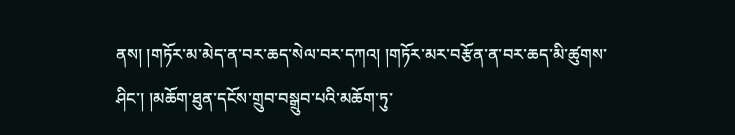ནས། །གཏོར་མ་མེད་ན་བར་ཆད་སེལ་བར་དཀའ། །གཏོར་མར་བརྩོན་ན་བར་ཆད་མི་ཚུགས་ཤིང་། །མཆོག་ཐུན་དངོས་གྲུབ་བསྒྲུབ་པའི་མཆོག་ཏུ་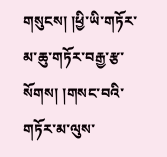གསུངས། །ཕྱི་ཡི་གཏོར་མ་ཆུ་གཏོར་བརྒྱ་རྩ་སོགས། །གསང་བའི་གཏོར་མ་ལུས་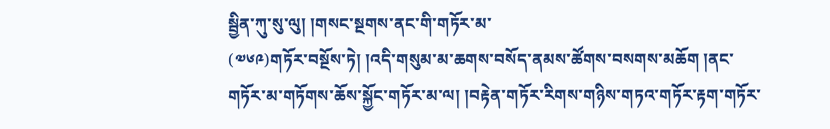སྦྱིན་ཀུ་སུ་ལུ། །གསང་སྔགས་ནང་གི་གཏོར་མ་
(༧༦༩)གཏོར་བསྔོས་ཏེ། །འདི་གསུམ་མ་ཆགས་བསོད་ནམས་ཚོགས་བསགས་མཆོག །ནང་གཏོར་མ་གཏོགས་ཆོས་སྐྱོང་གཏོར་མ་ལ། །བརྟེན་གཏོར་རིགས་གཉིས་གཏའ་གཏོར་རྟག་གཏོར་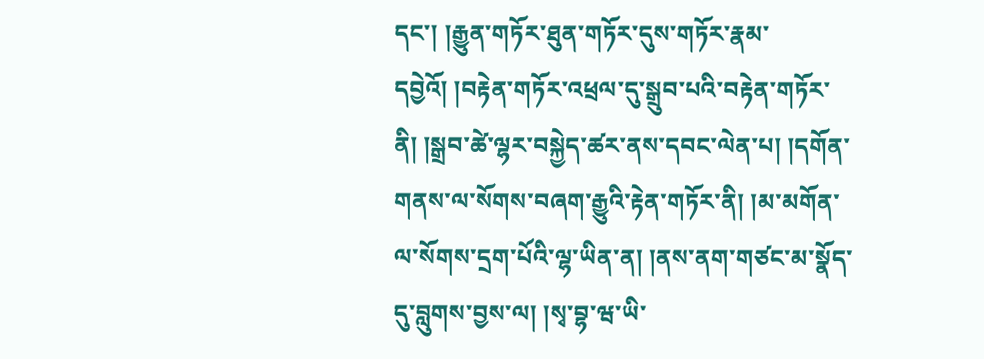དང་། །རྒྱུན་གཏོར་ཐུན་གཏོར་དུས་གཏོར་རྣམ་དབྱེའོ། །བརྟེན་གཏོར་འཕྲལ་དུ་སྒྲུབ་པའི་བརྟེན་གཏོར་ནི། །སྒྲབ་ཚེ་ལྷར་བསྐྱེད་ཚར་ནས་དབང་ལེན་པ། །དགོན་གནས་ལ་སོགས་བཞག་རྒྱུའི་རྟེན་གཏོར་ནི། །མ་མགོན་ལ་སོགས་དྲག་པོའི་ལྷ་ཡིན་ན། །ནས་ནག་གཙང་མ་སྣོད་དུ་བླུགས་བྱས་ལ། །སྭ་བྷ་ཝ་ཡི་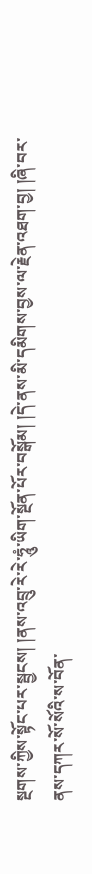སྔགས་ཀྱིས་སྟོང་པར་སྦྱངས། །ནས་འབྲུ་རེ་རེ་ཧཱུཾ་ཡིག་སྔོན་པོར་བསྒོམ། །དེ་ནས་མི་དམིགས་བྱས་ལ་རྗེན་འཐག་བྱ། །ཞི་བར་ནས་དཀར་སོ་སོའི་ས་བོན་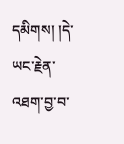དམིགས། །དེ་ཡང་རྗེན་འཐག་བྱ་བ་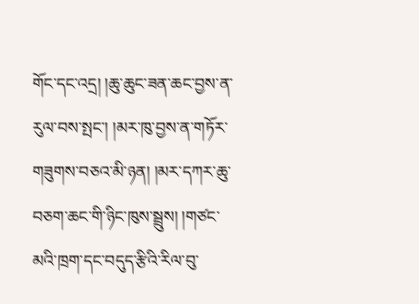གོང་དང་འདྲ། །ཆུ་ཆུང་ཟན་ཆང་བྱས་ན་རུལ་བས་སྤང་། །མར་ཁུ་བྱས་ན་གཏོར་གཟུགས་བཅའ་མི་ཉན། །མར་དཀར་ཆུ་བཅག་ཆང་གི་ཉིང་ཁུས་སྦྲུས། །གཙང་མའི་ཁྲག་དང་བདུད་རྩིའི་རིལ་བུ་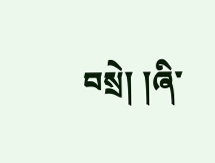བསྲེ། །ཞི་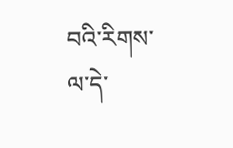བའི་རིགས་ལ་དེ་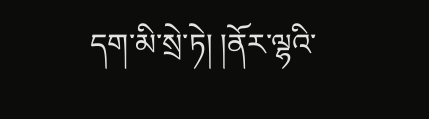དག་མི་སྲེ་ཏེ། །ནོར་ལྷའི་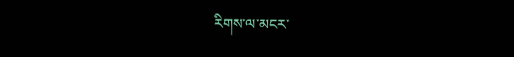རིགས་ལ་མངར་